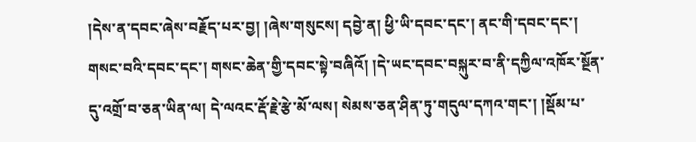།དེས་ན་དབང་ཞེས་བརྗོད་པར་བྱ། །ཞེས་གསུངས། དབྱེ་ན། ཕྱི་ཡི་དབང་དང་། ནང་གི་དབང་དང་། གསང་བའི་དབང་དང་། གསང་ཆེན་གྱི་དབང་སྟེ་བཞིའོ། །དེ་ཡང་དབང་བསྐུར་བ་ནི་དཀྱིལ་འཁོར་སྔོན་དུ་འགྲོ་བ་ཅན་ཡིན་ལ། དེ་ལའང་རྡོ་རྗེ་རྩེ་མོ་ལས། སེམས་ཅན་ཤིན་ཏུ་གདུལ་དཀའ་གང་། །སྡོམ་པ་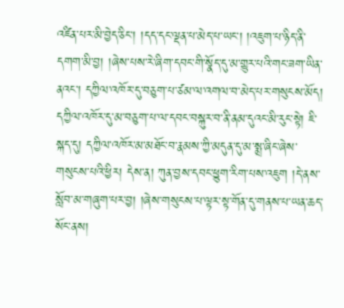འཛིན་པར་མི་བྱེད་ཅིང་། །དད་དང་ལྡན་པ་མེད་པ་ཡང་། །འཇུག་པ་ཉིད་ནི་དགག་མི་བྱ། །ཞེས་པས་རེ་ཞིག་དབང་གི་སྣོད་དུ་མ་གྱུར་པའི་གང་ཟག་ཡིན་ནའང་། དཀྱིལ་འཁོར་དུ་བཅུག་པ་ཙམ་ལ་འགལ་བ་མེད་པར་གསུངས་མོད། དཀྱིལ་འཁོར་དུ་མ་བཅུག་པ་ལ་དབང་བསྐུར་བ་ནི་ནམ་དུའང་མི་རུང་སྟེ། ཇི་སྐད་དུ། དཀྱིལ་འཁོར་མ་མཐོང་བ་རྣམས་ཀྱི་མདུན་དུ་མ་སྨྲ་ཞིང་ཞེས་གསུངས་པའི་ཕྱིར། དེས་ན། ཀུན་བྱས་དབང་ཕྱུག་རིག་པས་འཇུག །དེ་ནས་སློབ་མ་གཞུག་པར་བྱ། །ཞེས་གསུངས་པ་ལྟར་སྟ་གོན་དུ་གནས་པ་ཡན་ཆད་སོང་ནས།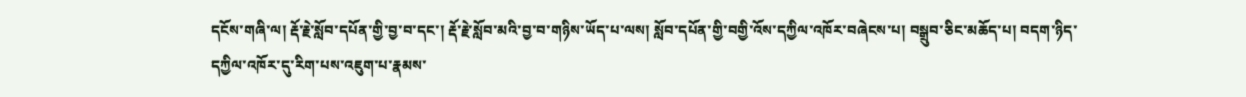དངོས་གཞི་ལ། རྡོ་རྗེ་སློབ་དཔོན་གྱི་བྱ་བ་དང་། རྡོ་རྗེ་སློབ་མའི་བྱ་བ་གཉིས་ཡོད་པ་ལས། སློབ་དཔོན་གྱི་བགྱི་འོས་དཀྱིལ་འཁོར་བཞེངས་པ། བསྒྲུབ་ཅིང་མཆོད་པ། བདག་ཉིད་དཀྱིལ་འཁོར་དུ་རིག་པས་འཇུག་པ་རྣམས་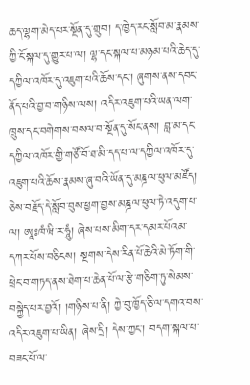ཆད་ལྷག་མེད་པར་སྔོན་དུ་གྲུབ། ད་ཁྱེད་རང་སློབ་མ་རྣམས་ཀྱི་ངོ་སྐལ་དུ་གྱུར་པ་ལ། ལྷ་དང་སྐལ་པ་མཉམ་པའི་ཆེད་དུ་དཀྱིལ་འཁོར་དུ་འཇུག་པའི་ཆོས་དང་། ཞུགས་ནས་དབང་ནོད་པའི་བྱ་བ་གཉིས་ལས། འདིར་འཇུག་པའི་ཡན་ལག་ཁྲུས་དང་བགེགས་བསལ་བ་སྔོན་དུ་སོང་ནས། བླ་མ་དང་དཀྱིལ་འཁོར་གྱི་གཙོ་བོ་ཐ་མི་དད་པ་ལ་དཀྱིལ་འཁོར་དུ་འཇུག་པའི་ཆོས་རྣམས་ཞུ་བའི་ཡོན་དུ་མཎྜལ་ཕུལ་མཛོད། ཅེས་བརྗོད་དེ་སློབ་བུས་ཕྱག་བྱས་མཎྜལ་ཕུལ་ཏེ་འདུག་པ་ལ། ཨཱཿཁཾ་ཝི་ར་ཧཱུཾ། ཞེས་པས་མིག་དར་དམར་པོའམ་དཀར་པོས་བཅིངས། སྔགས་དེས་རིན་པོ་ཆེའི་མེ་ཏོག་གི་ཕྲེང་བ་གཏད་ནས་ཐེག་པ་ཆེན་པོ་ལ་རྩེ་གཅིག་ཏུ་སེམས་བསྐྱེད་པར་བྱའོ། །གཉིས་པ་ནི། ཀྱེ་བུ་ཁྱོད་ཅི་ལ་དགའ་བས་འདིར་འཇུག་པ་ཡིན། ཞེས་དྲི། དེས་ཀྱང་། བདག་སྐལ་པ་བཟང་པོ་ལ་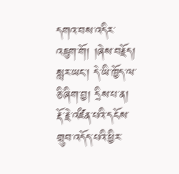དགའ་བས་འདིར་འཇུག་གོ། །ཞེས་བརྗོད། སླར་ཡང་། དེ་ཡི་ཁྱོད་ལ་ཅི་ཞིག་བྱ། དྲིས་པ་ན། རྡོ་རྗེ་འཛིན་པའི་དངོས་གྲུབ་འདོད་པའི་ཕྱིར་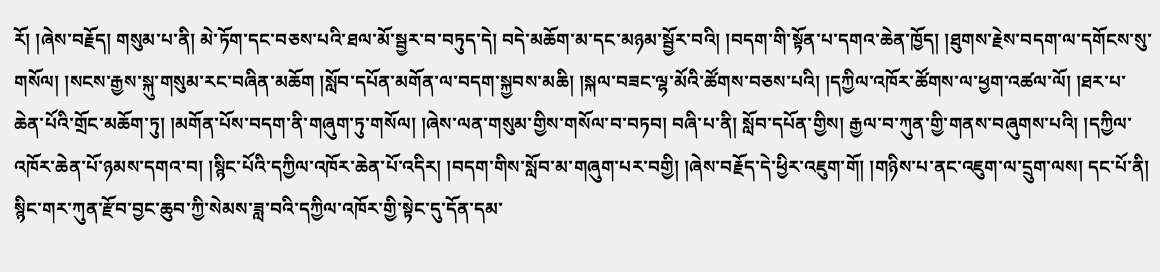རོ། །ཞེས་བརྗོད། གསུམ་པ་ནི། མེ་ཏོག་དང་བཅས་པའི་ཐལ་མོ་སྦྱར་བ་བཏུད་དེ། བདེ་མཆོག་མ་དང་མཉམ་སྦྱོར་བའི། །བདག་གི་སྟོན་པ་དགའ་ཆེན་ཁྱོད། །ཐུགས་རྗེས་བདག་ལ་དགོངས་སུ་གསོལ། །སངས་རྒྱས་སྐུ་གསུམ་རང་བཞིན་མཆོག །སློབ་དཔོན་མགོན་ལ་བདག་སྐྱབས་མཆི། །སྐལ་བཟང་ལྷ་མོའི་ཚོགས་བཅས་པའི། །དཀྱིལ་འཁོར་ཚོགས་ལ་ཕྱག་འཚལ་ལོ། །ཐར་པ་ཆེན་པོའི་གྲོང་མཆོག་ཏུ། །མགོན་པོས་བདག་ནི་གཞུག་ཏུ་གསོལ། །ཞེས་ལན་གསུམ་གྱིས་གསོལ་བ་བཏབ། བཞི་པ་ནི། སློབ་དཔོན་གྱིས། རྒྱལ་བ་ཀུན་གྱི་གནས་བཞུགས་པའི། །དཀྱིལ་འཁོར་ཆེན་པོ་ཉམས་དགའ་བ། །སྙིང་པོའི་དཀྱིལ་འཁོར་ཆེན་པོ་འདིར། །བདག་གིས་སློབ་མ་གཞུག་པར་བགྱི། །ཞེས་བརྗོད་དེ་ཕྱིར་འཇུག་གོ། །གཉིས་པ་ནང་འཇུག་ལ་དྲུག་ལས། དང་པོ་ནི། སྙིང་གར་ཀུན་རྫོབ་བྱང་ཆུབ་ཀྱི་སེམས་ཟླ་བའི་དཀྱིལ་འཁོར་གྱི་སྟེང་དུ་དོན་དམ་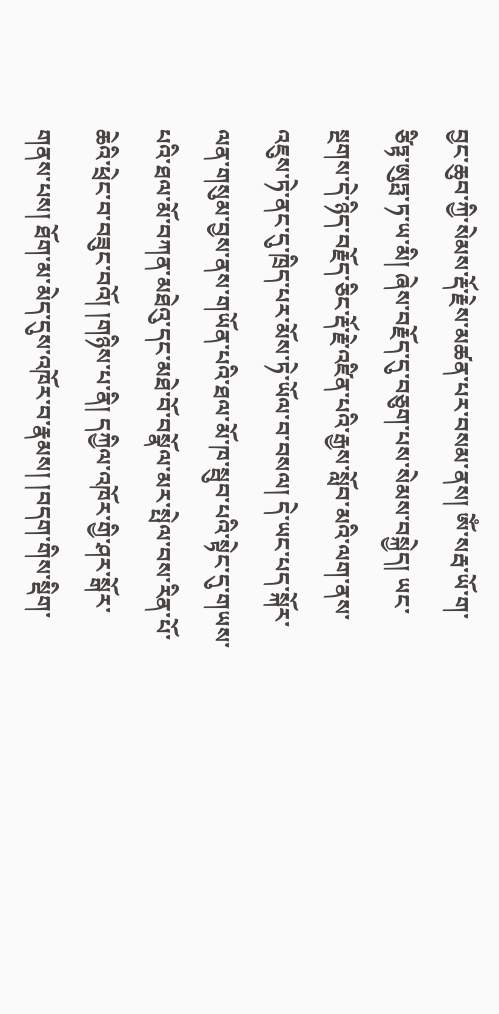བྱང་ཆུབ་ཀྱི་སེམས་རྡོ་རྗེས་མཚན་པར་བསམ་ནས། ༀ་སརྦ་ཡོ་ག་ཙིཏྟ་ཨུཏྤ་ཏ་ཡ་མི། ཞེས་བརྗོད་དུ་བཅུག་པས་སེམས་བསྐྱེད། ཡང་སྔགས་དེ་ཉིད་བརྗོད་ཅིང་རྡོ་རྗེ་འཛིན་པའི་རྒྱས་སློབ་མའི་ལག་ནས་འཇུས་ཏེ་ནང་དུ་ཁྲིད་པར་མོས་ཏེ་ཡོལ་བ་བསལ། དེ་ཡང་པད་སྐོར་ལན་གསུམ་བྱས་ནས་གཡོན་པའི་ཐལ་མོ་ཁ་སྦུབ་པའི་སྟེང་དུ་གཡས་པའི་ཐལ་མོ་བཀན་མཐེའུ་དང་མཐེ་བོ་བསྣོལ་མར་སྤེལ་བས་རིན་པོ་ཆེའི་ཕྲེང་བ་བཟུང་བའོ། །གཉིས་པ་ནི། དཀྱིལ་འཁོར་གྱི་ཤར་སྒོར་གནས་པས། ཐོག་མ་མེད་དུས་འཁོར་བ་རྣམས། །བདག་གིས་སྡིག་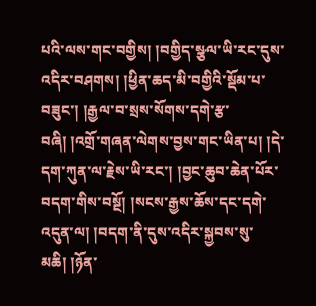པའི་ལས་གང་བགྱིས། །བགྱིད་སྩལ་ཡི་རང་དུས་འདིར་བཤགས། །ཕྱིན་ཆད་མི་བགྱིའི་སྡོམ་པ་བཟུང་། །རྒྱལ་བ་སྲས་སོགས་དགེ་རྩ་བཞི། །འགྲོ་གཞན་ལེགས་བྱས་གང་ཡིན་པ། །དེ་དག་ཀུན་ལ་རྗེས་ཡི་རང་། །བྱང་ཆུབ་ཆེན་པོར་བདག་གིས་བསྔོ། །སངས་རྒྱས་ཆོས་དང་དགེ་འདུན་ལ། །བདག་ནི་དུས་འདིར་སྐྱབས་སུ་མཆི། །ཉོན་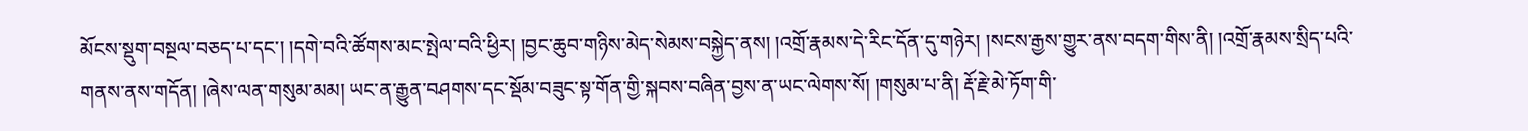མོངས་སྡུག་བསྔལ་བཅད་པ་དང་། །དགེ་བའི་ཚོགས་མང་སྤེལ་བའི་ཕྱིར། །བྱང་ཆུབ་གཉིས་མེད་སེམས་བསྐྱེད་ནས། །འགྲོ་རྣམས་དེ་རིང་དོན་དུ་གཉེར། །སངས་རྒྱས་གྱུར་ནས་བདག་གིས་ནི། །འགྲོ་རྣམས་སྲིད་པའི་གནས་ནས་གདོན། །ཞེས་ལན་གསུམ་མམ། ཡང་ན་རྒྱུན་བཤགས་དང་སྡོམ་བཟུང་སྟ་གོན་གྱི་སྐབས་བཞིན་བྱས་ན་ཡང་ལེགས་སོ། །གསུམ་པ་ནི། རྡོ་རྗེ་མེ་ཏོག་གི་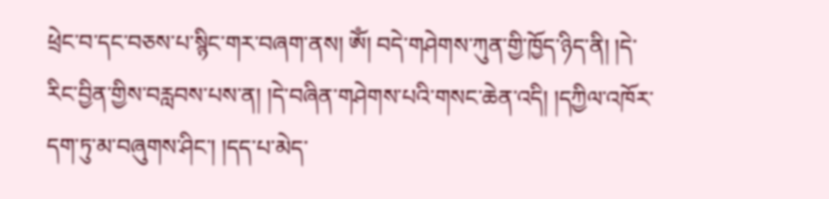ཕྲེང་བ་དང་བཅས་པ་སྙིང་གར་བཞག་ནས། ༀ། བདེ་གཤེགས་ཀུན་གྱི་ཁྱོད་ཉིད་ནི། །དེ་རིང་བྱིན་གྱིས་བརླབས་པས་ན། །དེ་བཞིན་གཤེགས་པའི་གསང་ཆེན་འདི། །དཀྱིལ་འཁོར་དག་ཏུ་མ་བཞུགས་ཤིང་། །དད་པ་མེད་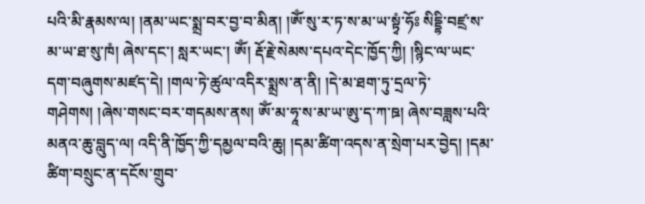པའི་མི་རྣམས་ལ། །ནམ་ཡང་སྨྲ་བར་བྱ་བ་མིན། །ༀ་སུ་ར་ཏ་ས་མ་ཡ་སྟྭཾ་ཧོཿ སིདྡྷི་བཛྲ་ས་མ་ཡ་ཐ་སུ་ཁཾ། ཞེས་དང་། སླར་ཡང་། ༀ། རྡོ་རྗེ་སེམས་དཔའ་དེང་ཁྱོད་ཀྱི། །སྙིང་ལ་ཡང་དག་བཞུགས་མཛད་དེ། །གལ་ཏེ་ཚུལ་འདིར་སྨྲས་ན་ནི། །དེ་མ་ཐག་ཏུ་དྲལ་ཏེ་གཤེགས། །ཞེས་གསང་བར་གདམས་ནས། ༀ་མ་ཧཱ་ས་མ་ཡ་ཨུ་ད་ཀ་ཋ། ཞེས་བཟླས་པའི་མནའ་ཆུ་བླུད་ལ། འདི་ནི་ཁྱོད་ཀྱི་དམྱལ་བའི་ཆུ། །དམ་ཚིག་འདས་ན་སྲེག་པར་བྱེད། །དམ་ཚིག་བསྲུང་ན་དངོས་གྲུབ་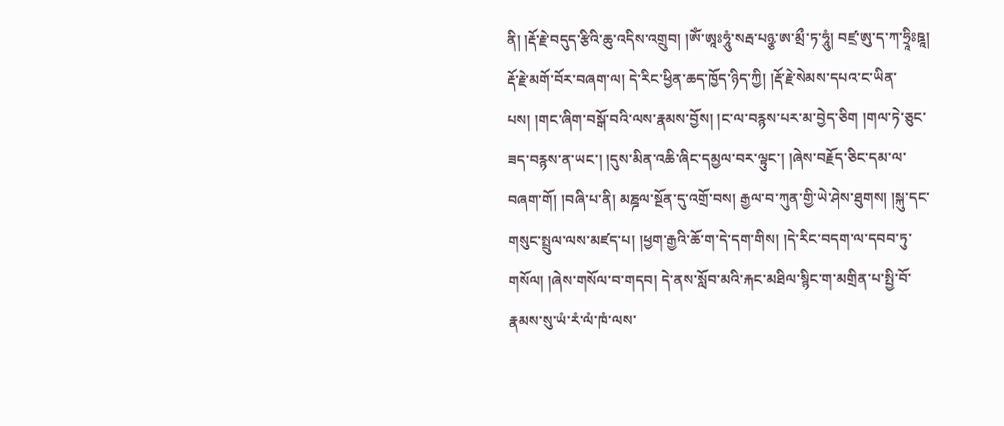ནི། །རྡོ་རྗེ་བདུད་རྩིའི་ཆུ་འདིས་འགྲུབ། །ༀ་ཨཱཿཧཱུཾ་སརྦ་པཉྩ་ཨ་མྲྀ་ཏ་ཧཱུཾ། བཛྲ་ཨུ་ད་ཀ་ཧྲཱིཿཋཱ། རྡོ་རྗེ་མགོ་བོར་བཞག་ལ། དེ་རིང་ཕྱིན་ཆད་ཁྱོད་ཉིད་ཀྱི། །རྡོ་རྗེ་སེམས་དཔའ་ང་ཡིན་པས། །གང་ཞིག་བསྒོ་བའི་ལས་རྣམས་བྱོས། །ང་ལ་བརྙས་པར་མ་བྱེད་ཅིག །གལ་ཏེ་ཅུང་ཟད་བརྙས་ན་ཡང་། །དུས་མིན་འཆི་ཞིང་དམྱལ་བར་ལྟུང་། །ཞེས་བརྗོད་ཅིང་དམ་ལ་བཞག་གོ། །བཞི་པ་ནི། མཎྜལ་སྔོན་དུ་འགྲོ་བས། རྒྱལ་བ་ཀུན་གྱི་ཡེ་ཤེས་ཐུགས། །སྐུ་དང་གསུང་སྤྲུལ་ལས་མཛད་པ། །ཕྱག་རྒྱའི་ཆོ་ག་དེ་དག་གིས། །དེ་རིང་བདག་ལ་དབབ་ཏུ་གསོལ། །ཞེས་གསོལ་བ་གདབ། དེ་ནས་སློབ་མའི་རྐང་མཐིལ་སྙིང་ག་མགྲིན་པ་སྤྱི་བོ་རྣམས་སུ་ཡཾ་རཾ་ལཾ་ཁཾ་ལས་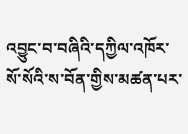འབྱུང་བ་བཞིའི་དཀྱིལ་འཁོར་སོ་སོའི་ས་བོན་གྱིས་མཚན་པར་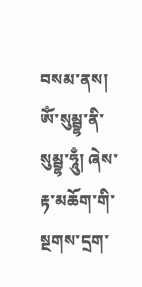བསམ་ནས། ༀ་སུམྦྷ་ནི་སུམྦྷ་ཧཱུྃ། ཞེས་རྟ་མཆོག་གི་སྔགས་དྲག་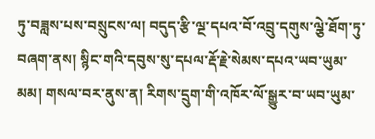ཏུ་བཟླས་པས་བསྲུངས་ལ། བདུད་རྩི་ལྔ་དཔའ་བོ་འབྲུ་དགུས་ལྕེ་ཐོག་ཏུ་བཞག་ནས། སྙིང་གའི་དབུས་སུ་དཔལ་རྡོ་རྗེ་སེམས་དཔའ་ཡབ་ཡུམ་མམ། གསལ་བར་ནུས་ན། རིགས་དྲུག་གི་འཁོར་ལོ་སྒྱུར་བ་ཡབ་ཡུམ་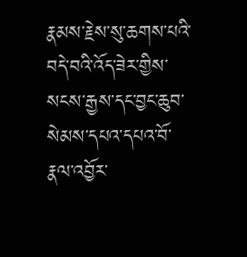རྣམས་རྗེས་སུ་ཆགས་པའི་བདེ་བའི་འོད་ཟེར་གྱིས་སངས་རྒྱས་དང་བྱང་ཆུབ་སེམས་དཔའ་དཔའ་བོ་རྣལ་འབྱོར་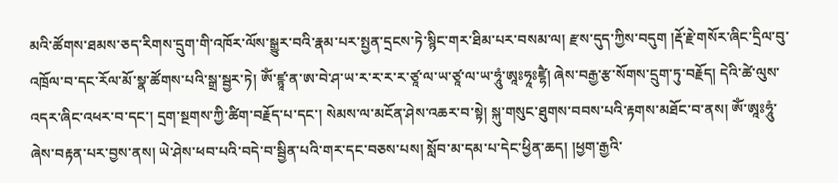མའི་ཚོགས་ཐམས་ཅད་རིགས་དྲུག་གི་འཁོར་ལོས་སྒྱུར་བའི་རྣམ་པར་སྤྱན་དྲངས་ཏེ་སྙིང་གར་ཐིམ་པར་བསམ་ལ། རྫས་དུད་ཀྱིས་བདུག །རྡོ་རྗེ་གསོར་ཞིང་དྲིལ་བུ་འཁྲོལ་བ་དང་རོལ་མོ་སྣ་ཚོགས་པའི་སྒྲ་སྦྱར་ཏེ། ༀ་ཛྙཱ་ན་ཨ་བེ་ཤ་ཡ་ར་ར་ར་ར་ཙཱ་ལ་ཡ་ཙཱ་ལ་ཡ་ཧཱུཾ་ཨཱཿཧཱཿཛྷཻ། ཞེས་བརྒྱ་རྩ་སོགས་དྲུག་ཏུ་བརྗོད། དེའི་ཚེ་ལུས་འདར་ཞིང་འཕར་བ་དང་། དྲག་སྔགས་ཀྱི་ཚིག་བརྗོད་པ་དང་། སེམས་ལ་མངོན་ཤེས་འཆར་བ་སྟེ། སྐུ་གསུང་ཐུགས་བབས་པའི་རྟགས་མཐོང་བ་ནས། ༀ་ཨཱཿཧཱུཾ་ཞེས་བརྟན་པར་བྱས་ནས། ཡེ་ཤེས་ཕབ་པའི་བདེ་བ་སྦྱིན་པའི་གར་དང་བཅས་པས། སློབ་མ་དམ་པ་དེང་ཕྱིན་ཆད། །ཕྱག་རྒྱའི་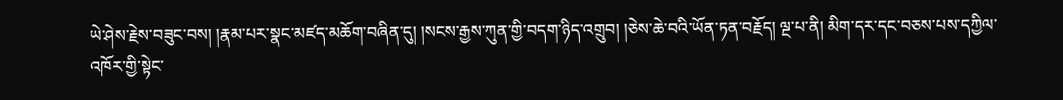ཡེ་ཤེས་རྗེས་བཟུང་བས། །རྣམ་པར་སྣང་མཛད་མཆོག་བཞིན་དུ། །སངས་རྒྱས་ཀུན་གྱི་བདག་ཉིད་འགྲུབ། །ཅེས་ཆེ་བའི་ཡོན་ཏན་བརྗོད། ལྔ་པ་ནི། མིག་དར་དང་བཅས་པས་དཀྱིལ་འཁོར་གྱི་སྟེང་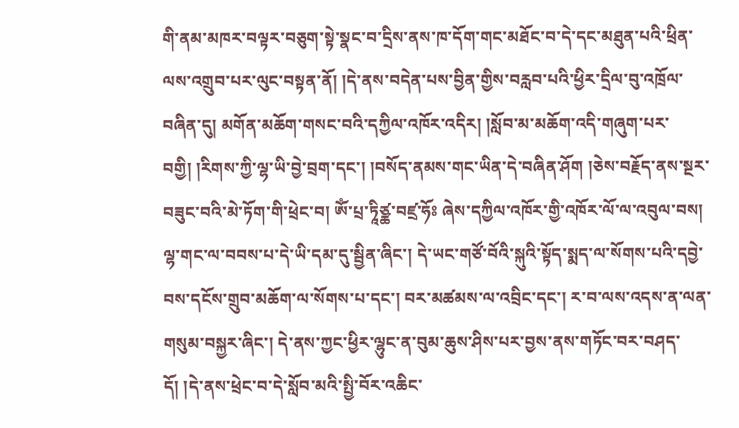གི་ནམ་མཁར་བལྟར་བཅུག་སྟེ་སྣང་བ་དྲིས་ནས་ཁ་དོག་གང་མཐོང་བ་དེ་དང་མཐུན་པའི་ཕྲིན་ལས་འགྲུབ་པར་ལུང་བསྟན་ནོ། །དེ་ནས་བདེན་པས་བྱིན་གྱིས་བརླབ་པའི་ཕྱིར་དྲིལ་བུ་འཁྲོལ་བཞིན་དུ། མགོན་མཆོག་གསང་བའི་དཀྱིལ་འཁོར་འདིར། །སློབ་མ་མཆོག་འདི་གཞུག་པར་བགྱི། །རིགས་ཀྱི་ལྷ་ཡི་བྱེ་བྲག་དང་། །བསོད་ནམས་གང་ཡིན་དེ་བཞིན་ཤོག །ཅེས་བརྗོད་ནས་སྔར་བཟུང་བའི་མེ་ཏོག་གི་ཕྲེང་བ། ༀ་པྲ་ཏཱིཙྪ་བཛྲ་ཧོཿ ཞེས་དཀྱིལ་འཁོར་གྱི་འཁོར་ལོ་ལ་འབུལ་བས། ལྷ་གང་ལ་བབས་པ་དེ་ཡི་དམ་དུ་སྦྱིན་ཞིང་། དེ་ཡང་གཙོ་བོའི་སྐུའི་སྟོད་སྨད་ལ་སོགས་པའི་དབྱེ་བས་དངོས་གྲུབ་མཆོག་ལ་སོགས་པ་དང་། བར་མཚམས་ལ་འབྲིང་དང་། ར་བ་ལས་འདས་ན་ལན་གསུམ་བསྐྱར་ཞིང་། དེ་ནས་ཀྱང་ཕྱིར་ལྷུང་ན་བུམ་ཆུས་ཤིས་པར་བྱས་ནས་གཏོང་བར་བཤད་དོ། །དེ་ནས་ཕྲེང་བ་དེ་སློབ་མའི་སྤྱི་བོར་འཆིང་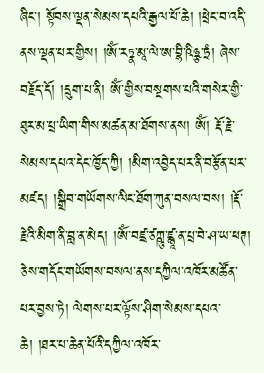ཞིང་། སྟོབས་ལྡན་སེམས་དཔའི་རྒྱལ་པོ་ཆེ། །ཕྲེང་བ་འདི་ནས་ལྡན་པར་གྱིས། །ༀ་རཏྣ་མཱ་ལེ་ཨ་བྷི་ཥིཉྩ་ཏྲཾ། ཞེས་བརྗོད་དོ། །དྲུག་པ་ནི། ༀ་གྱིས་བསྔགས་པའི་གསེར་གྱི་ཐུར་མ་པྲ་ཡིག་གིས་མཚན་མ་ཐོགས་ནས། ༀ། རྡོ་རྗེ་སེམས་དཔའ་དེང་ཁྱོད་ཀྱི། །མིག་འབྱེད་པར་ནི་བརྩོན་པར་མཛད། །སྒྲིབ་གཡོགས་ལིང་ཐོག་ཀུན་བསལ་བས། །རྡོ་རྗེའི་མིག་ནི་བླ་ན་མེད། །ༀ་བཛྲ་ཙཀྵུ་ཛྙཱ་ན་པྲ་བེ་ཤ་ཡ་ཕཊ། ཅེས་གདོང་གཡོགས་བསལ་ནས་དཀྱིལ་འཁོར་མཚོན་པར་བྱས་ཏེ། ལེགས་པར་ལྟོས་ཤིག་སེམས་དཔའ་ཆེ། །ཐར་པ་ཆེན་པོའི་དཀྱིལ་འཁོར་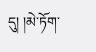དུ། །མེ་ཏོག་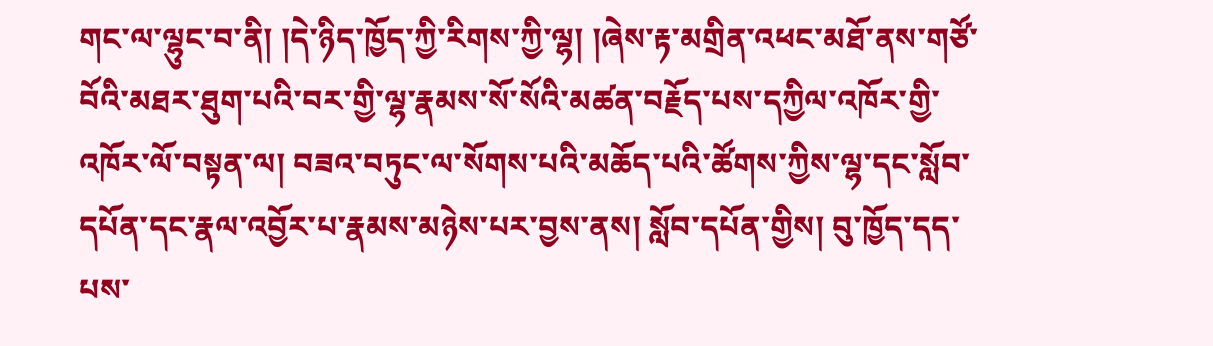གང་ལ་ལྷུང་བ་ནི། །དེ་ཉིད་ཁྱོད་ཀྱི་རིགས་ཀྱི་ལྷ། །ཞེས་རྟ་མགྲིན་འཕང་མཐོ་ནས་གཙོ་བོའི་མཐར་ཐུག་པའི་བར་གྱི་ལྷ་རྣམས་སོ་སོའི་མཚན་བརྗོད་པས་དཀྱིལ་འཁོར་གྱི་འཁོར་ལོ་བསྟན་ལ། བཟའ་བཏུང་ལ་སོགས་པའི་མཆོད་པའི་ཚོགས་ཀྱིས་ལྷ་དང་སློབ་དཔོན་དང་རྣལ་འབྱོར་པ་རྣམས་མཉེས་པར་བྱས་ནས། སློབ་དཔོན་གྱིས། བུ་ཁྱོད་དད་པས་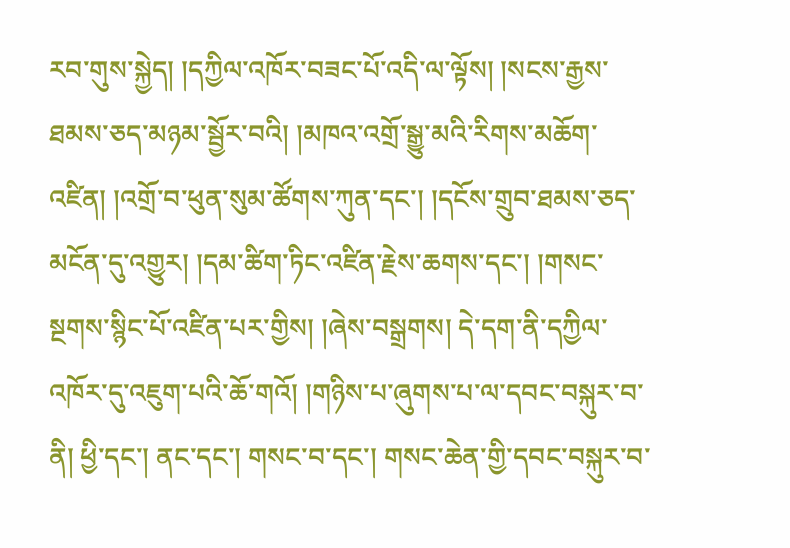རབ་གུས་སྐྱེད། །དཀྱིལ་འཁོར་བཟང་པོ་འདི་ལ་ལྟོས། །སངས་རྒྱས་ཐམས་ཅད་མཉམ་སྦྱོར་བའི། །མཁའ་འགྲོ་སྒྱུ་མའི་རིགས་མཆོག་འཛིན། །འགྲོ་བ་ཕུན་སུམ་ཚོགས་ཀུན་དང་། །དངོས་གྲུབ་ཐམས་ཅད་མངོན་དུ་འགྱུར། །དམ་ཚིག་ཏིང་འཛིན་རྗེས་ཆགས་དང་། །གསང་སྔགས་སྙིང་པོ་འཛིན་པར་གྱིས། །ཞེས་བསྒྲགས། དེ་དག་ནི་དཀྱིལ་འཁོར་དུ་འཇུག་པའི་ཆོ་གའོ། །གཉིས་པ་ཞུགས་པ་ལ་དབང་བསྐུར་བ་ནི། ཕྱི་དང་། ནང་དང་། གསང་བ་དང་། གསང་ཆེན་གྱི་དབང་བསྐུར་བ་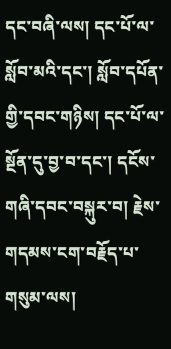དང་བཞི་ལས། དང་པོ་ལ་སློབ་མའི་དང་། སློབ་དཔོན་གྱི་དབང་གཉིས། དང་པོ་ལ་སྔོན་དུ་བྱ་བ་དང་། དངོས་གཞི་དབང་བསྐུར་བ། རྗེས་གདམས་ངག་བརྗོད་པ་གསུམ་ལས།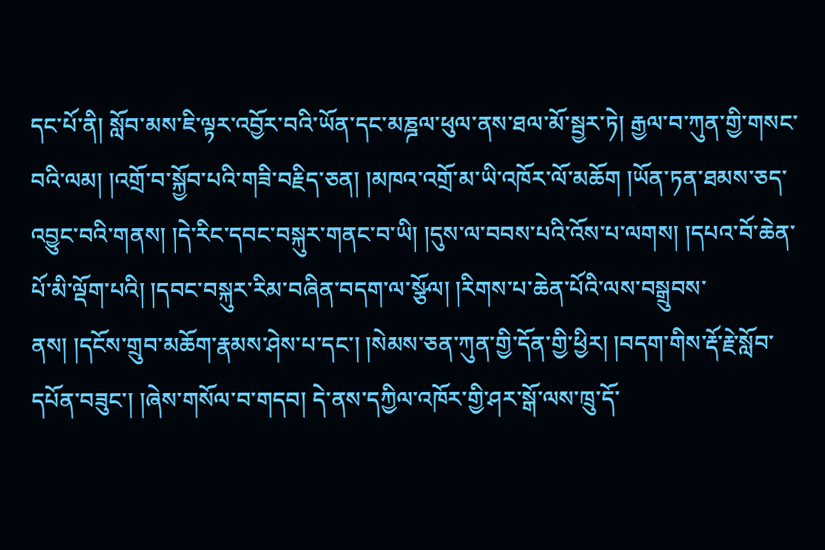དང་པོ་ནི། སློབ་མས་ཇི་ལྟར་འབྱོར་བའི་ཡོན་དང་མཎྜལ་ཕུལ་ནས་ཐལ་མོ་སྦྱར་ཏེ། རྒྱལ་བ་ཀུན་གྱི་གསང་བའི་ལམ། །འགྲོ་བ་སྐྱོབ་པའི་གཟི་བརྗིད་ཅན། །མཁའ་འགྲོ་མ་ཡི་འཁོར་ལོ་མཆོག །ཡོན་ཏན་ཐམས་ཅད་འབྱུང་བའི་གནས། །དེ་རིང་དབང་བསྐུར་གནང་བ་ཡི། །དུས་ལ་བབས་པའི་འོས་པ་ལགས། །དཔའ་བོ་ཆེན་པོ་མི་ལྡོག་པའི། །དབང་བསྐུར་རིམ་བཞིན་བདག་ལ་སྩོལ། །རིགས་པ་ཆེན་པོའི་ལས་བསྒྲུབས་ནས། །དངོས་གྲུབ་མཆོག་རྣམས་ཤེས་པ་དང་། །སེམས་ཅན་ཀུན་གྱི་དོན་གྱི་ཕྱིར། །བདག་གིས་རྡོ་རྗེ་སློབ་དཔོན་བཟུང་། །ཞེས་གསོལ་བ་གདབ། དེ་ནས་དཀྱིལ་འཁོར་གྱི་ཤར་སྒོ་ལས་ཁྲུ་དོ་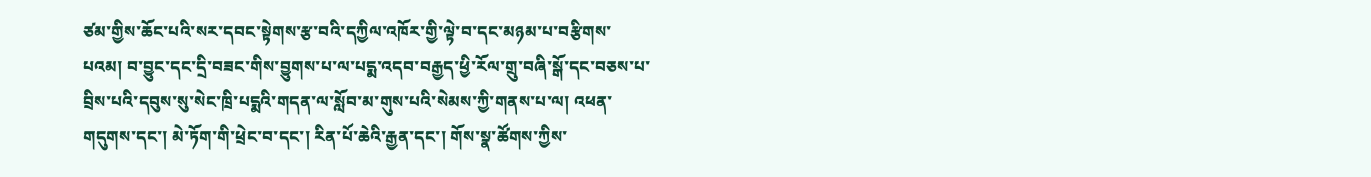ཙམ་གྱིས་ཆོང་པའི་སར་དབང་སྟེགས་རྩ་བའི་དཀྱིལ་འཁོར་གྱི་ལྟེ་བ་དང་མཉམ་པ་བརྩིགས་པའམ། བ་བྱུང་དང་དྲི་བཟང་གིས་བྱུགས་པ་ལ་པདྨ་འདབ་བརྒྱད་ཕྱི་རོལ་གྲུ་བཞི་སྒོ་དང་བཅས་པ་བྲིས་པའི་དབུས་སུ་སེང་ཁྲི་པདྨའི་གདན་ལ་སློབ་མ་གུས་པའི་སེམས་ཀྱི་གནས་པ་ལ། འཕན་གདུགས་དང་། མེ་ཏོག་གི་ཕྲེང་བ་དང་། རིན་པོ་ཆེའི་རྒྱན་དང་། གོས་སྣ་ཚོགས་ཀྱིས་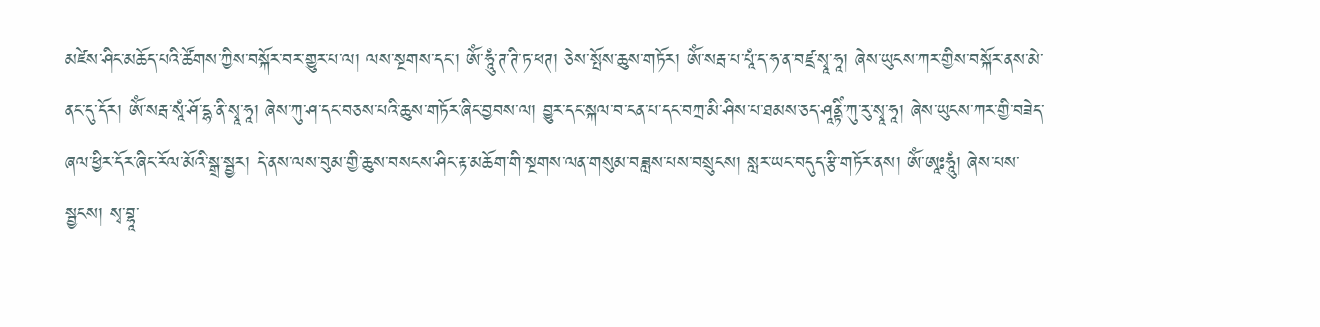མཛེས་ཤིང་མཆོད་པའི་ཚོགས་ཀྱིས་བསྐོར་བར་གྱུར་པ་ལ། ལས་སྔགས་དང་། ༀ་ཧཱུཾ་ཊ་ཊི་ཏ་ཕཊ། ཅེས་སྤོས་ཆུས་གཏོར། ༀ་སརྦ་པ་པཱཾ་ད་ཧ་ན་བཛྲ་སྭཱ་ཧཱ། ཞེས་ཡུངས་ཀར་གྱིས་བསྐོར་ནས་མེ་ནང་དུ་དོར། ༀ་སརྦ་སཱཾ་ཤོ་དྷ་ནི་སྭཱ་ཧཱ། ཞེས་ཀུ་ཤ་དང་བཅས་པའི་ཆུས་གཏོར་ཞིང་བྱབས་ལ། བྱུར་དང་སྐལ་བ་ངན་པ་དང་བཀྲ་མི་ཤིས་པ་ཐམས་ཅད་ཤཱནྟིཾ་ཀུ་རུ་སྭཱ་ཧཱ། ཞེས་ཡུངས་ཀར་གྱི་བཟེད་ཞལ་ཕྱིར་དོར་ཞིང་རོལ་མོའི་སྒྲ་སྦྱར། དེ་ནས་ལས་བུམ་གྱི་ཆུས་བསངས་ཤིང་རྟ་མཆོག་གི་སྔགས་ལན་གསུམ་བཟླས་པས་བསྲུངས། སླར་ཡང་བདུད་རྩི་གཏོར་ནས། ༀ་ཨཱཿཧཱུཾ། ཞེས་པས་སྦྱངས། སྭ་བྷཱ་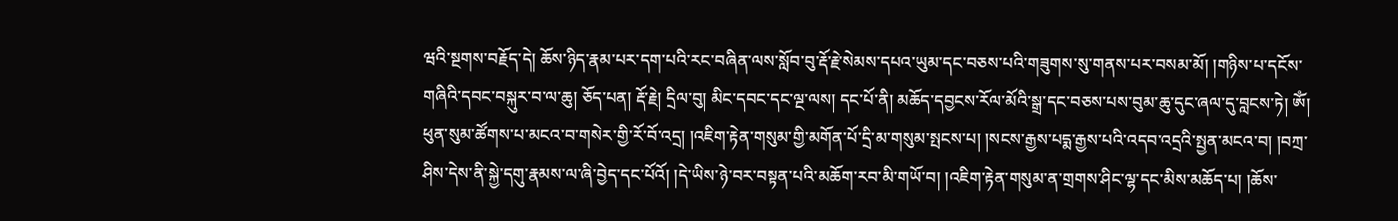ཝའི་སྔགས་བརྗོད་དེ། ཆོས་ཉིད་རྣམ་པར་དག་པའི་རང་བཞིན་ལས་སློབ་བུ་རྡོ་རྗེ་སེམས་དཔའ་ཡུམ་དང་བཅས་པའི་གཟུགས་སུ་གནས་པར་བསམ་མོ། །གཉིས་པ་དངོས་གཞིའི་དབང་བསྐུར་བ་ལ་ཆུ། ཅོད་པན། རྡོ་རྗེ། དྲིལ་བུ། མིང་དབང་དང་ལྔ་ལས། དང་པོ་ནི། མཆོད་དབྱངས་རོལ་མོའི་སྒྲ་དང་བཅས་པས་བུམ་ཆུ་དུང་ཞལ་དུ་བླངས་ཏེ། ༀ། ཕུན་སུམ་ཚོགས་པ་མངའ་བ་གསེར་གྱི་རོ་བོ་འདྲ། །འཇིག་རྟེན་གསུམ་གྱི་མགོན་པོ་དྲི་མ་གསུམ་སྤངས་པ། །སངས་རྒྱས་པདྨ་རྒྱས་པའི་འདབ་འདྲའི་སྤྱན་མངའ་བ། །བཀྲ་ཤིས་དེས་ནི་སྐྱེ་དགུ་རྣམས་ལ་ཞི་བྱེད་དང་པོའོ། །དེ་ཡིས་ཉེ་བར་བསྟན་པའི་མཆོག་རབ་མི་གཡོ་བ། །འཇིག་རྟེན་གསུམ་ན་གྲགས་ཤིང་ལྷ་དང་མིས་མཆོད་པ། །ཆོས་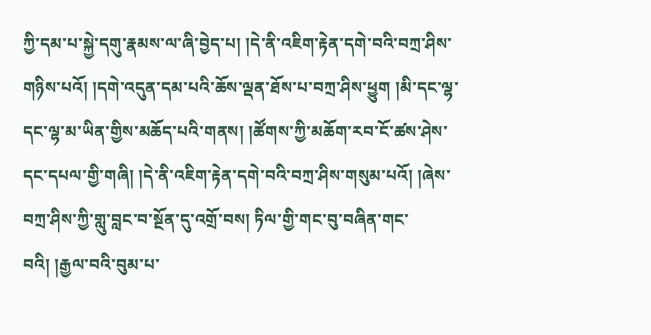ཀྱི་དམ་པ་སྐྱེ་དགུ་རྣམས་ལ་ཞི་བྱེད་པ། །དེ་ནི་འཇིག་རྟེན་དགེ་བའི་བཀྲ་ཤིས་གཉིས་པའོ། །དགེ་འདུན་དམ་པའི་ཆོས་ལྡན་ཐོས་པ་བཀྲ་ཤིས་ཕྱུག །མི་དང་ལྷ་དང་ལྷ་མ་ཡིན་གྱིས་མཆོད་པའི་གནས། །ཚོགས་ཀྱི་མཆོག་རབ་ངོ་ཚས་ཤེས་དང་དཔལ་གྱི་གཞི། །དེ་ནི་འཇིག་རྟེན་དགེ་བའི་བཀྲ་ཤིས་གསུམ་པའོ། །ཞེས་བཀྲ་ཤིས་ཀྱི་གླུ་བླང་བ་སྔོན་དུ་འགྲོ་བས། ཏིལ་གྱི་གང་བུ་བཞིན་གང་བའི། །རྒྱལ་བའི་བུམ་པ་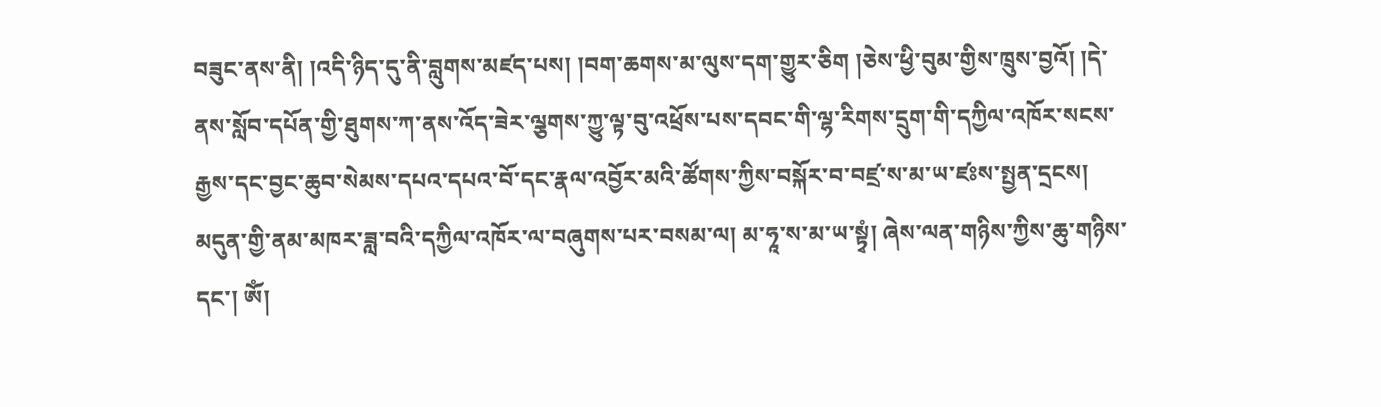བཟུང་ནས་ནི། །འདི་ཉིད་དུ་ནི་བླུགས་མཛད་པས། །བག་ཆགས་མ་ལུས་དག་གྱུར་ཅིག །ཅེས་ཕྱི་བུམ་གྱིས་ཁྲུས་བྱའོ། །དེ་ནས་སློབ་དཔོན་གྱི་ཐུགས་ཀ་ནས་འོད་ཟེར་ལྕགས་ཀྱུ་ལྟ་བུ་འཕྲོས་པས་དབང་གི་ལྷ་རིགས་དྲུག་གི་དཀྱིལ་འཁོར་སངས་རྒྱས་དང་བྱང་ཆུབ་སེམས་དཔའ་དཔའ་བོ་དང་རྣལ་འབྱོར་མའི་ཚོགས་ཀྱིས་བསྐོར་བ་བཛྲ་ས་མ་ཡ་ཛཿས་སྤྱན་དྲངས། མདུན་གྱི་ནམ་མཁར་ཟླ་བའི་དཀྱིལ་འཁོར་ལ་བཞུགས་པར་བསམ་ལ། མ་ཧཱ་ས་མ་ཡ་སྟྭཾ། ཞེས་ལན་གཉིས་ཀྱིས་ཆུ་གཉིས་དང་། ༀ།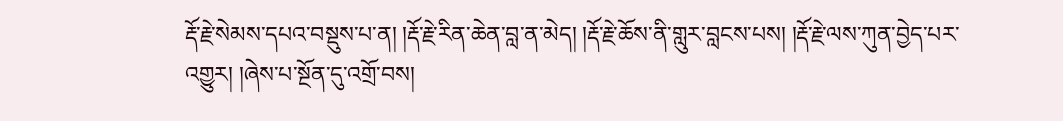རྡོ་རྗེ་སེམས་དཔའ་བསྡུས་པ་ན། །རྡོ་རྗེ་རིན་ཆེན་བླ་ན་མེད། །རྡོ་རྗེ་ཆོས་ནི་གླུར་བླངས་པས། །རྡོ་རྗེ་ལས་ཀུན་བྱེད་པར་འགྱུར། །ཞེས་པ་སྔོན་དུ་འགྲོ་བས།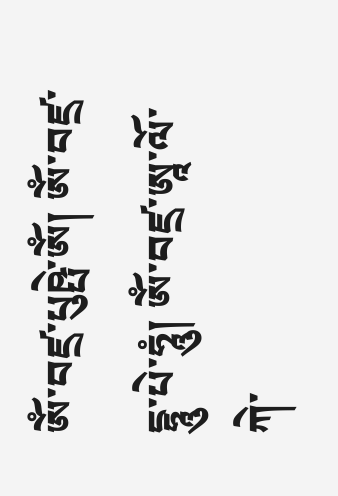ༀ་བཛྲ་པུཥྤེ་ༀ། ༀ་བཛྲ་དྷཱུ་པེ་ཧཱུཾ། ༀ་བཛྲ་ཨཱ་ལོ་ཀེ་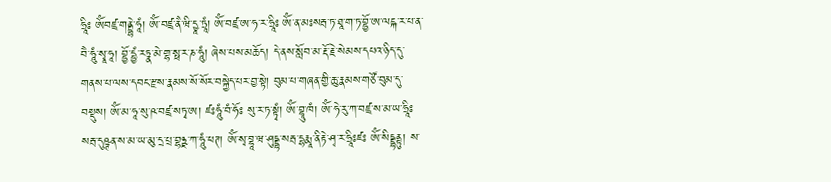ཧྲཱིཿ ༀབཛྲ་གནྡྷེ་ཧཱཾ། ༀ་བཛྲ་ནཻ་ཝི་དྱཱ་ཏྲཱཾ། ༀ་བཛྲ་ཨ་ཧ་ར་ཧྲཱིཿ ༀ་ན་མཿསརྦ་ཏ་ཐཱ་ག་ཏ་བྷྱོ་ཨ་ལངྐ་ར་པ་ན་བཻ་ཧཱུཾ་སྭཱ་ཧཱ། བྷྱོ་དྷྱཾ་རཏྣ་མེ་གྷ་སྥ་ར་ཎ་ཧཱུཾ། ཞེས་པས་མཆོད། དེ་ནས་སློབ་མ་རྡོ་རྗེ་སེམས་དཔའ་ཉིད་དུ་གནས་པ་ལས་དབང་རྫས་རྣམས་སོ་སོར་བསྐྱེད་པར་བྱ་སྟེ། བུམ་པ་གཞན་གྱི་ཆུ་རྣམས་གཙོ་བུམ་དུ་བསྡུས། ༀ་མ་ཧཱ་སུ་ཥ་བཛྲ་སཏྭ་ཨ། ཛཿཧཱུཾ་བཾ་ཧོཿ སུ་ར་ཏ་སྟྭཾ། ༀ་བྷཱུ་ཁཾ། ༀ་ཧེ་རུ་ཀ་བཛྲ་ས་མ་ཡ་ཧྲཱིཿསརྦ་དུཥྚན་ས་མ་ཡ་མུ་དྲ་པྲ་བྷཉྫ་ཀ་ཧཱུཾ་ཕཊ། ༀ་སྭ་བྷཱ་ཝ་ཤུདྡྷ་སརྦ་དྷརྨཱ་ནིརྟེ་ཤྭ་ར་ཧྲཱིཿཛཿ ༀ་སིདྡྷནྟུ། ས་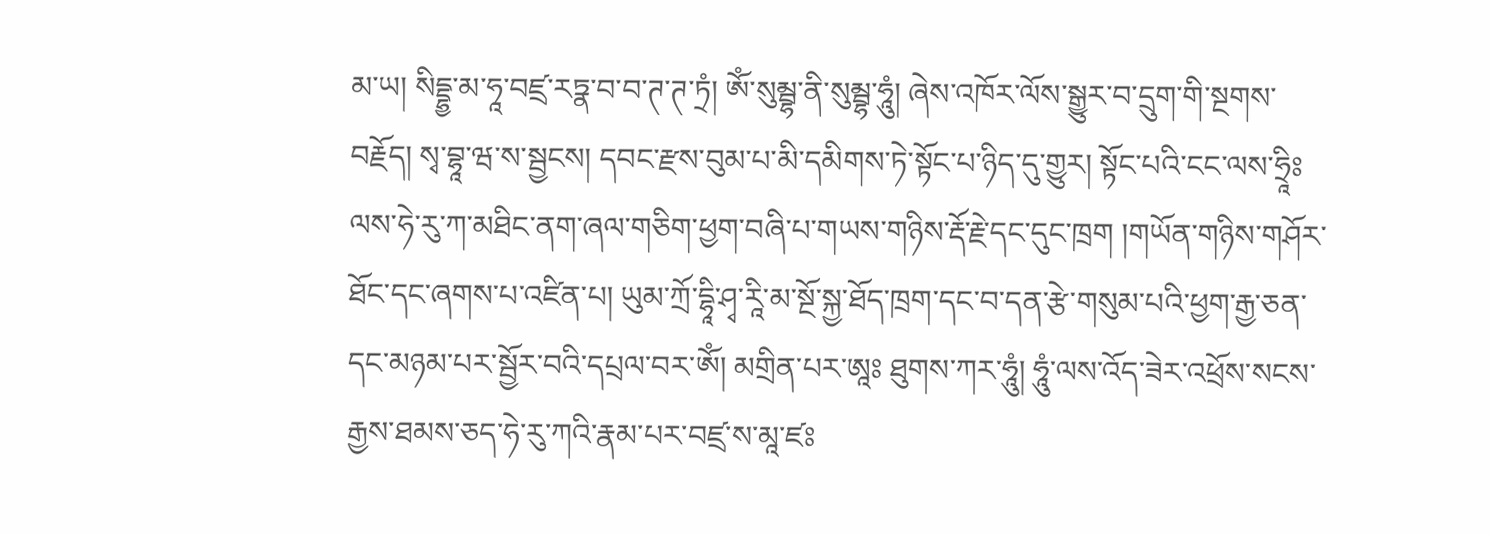མ་ཡ། སིདྡྷྱ་མ་ཧཱ་བཛྲ་རཏྣ་བ་བ་ཊ་ཊ་ཏྲཾ། ༀ་སུམྦྷ་ནི་སུམྦྷ་ཧཱུཾ། ཞེས་འཁོར་ལོས་སྒྱུར་བ་དྲུག་གི་སྔགས་བརྗོད། སྭ་བྷཱ་ཝ་ས་སྦྱངས། དབང་རྫས་བུམ་པ་མི་དམིགས་ཏེ་སྟོང་པ་ཉིད་དུ་གྱུར། སྟོང་པའི་ངང་ལས་ཧྲཱིཿལས་ཧེ་རུ་ཀ་མཐིང་ནག་ཞལ་གཅིག་ཕྱག་བཞི་པ་གཡས་གཉིས་རྡོ་རྗེ་དང་དུང་ཁྲག །གཡོན་གཉིས་གཤོར་ཐོང་དང་ཞགས་པ་འཛིན་པ། ཡུམ་ཀྲོ་དྷཱི་ཤྭ་རཱི་མ་སྔོ་སྐྱ་ཐོད་ཁྲག་དང་བ་དན་རྩེ་གསུམ་པའི་ཕྱག་རྒྱ་ཅན་དང་མཉམ་པར་སྦྱོར་བའི་དཔྲལ་བར་ༀ། མགྲིན་པར་ཨཱཿ ཐུགས་ཀར་ཧཱུཾ། ཧཱུཾ་ལས་འོད་ཟེར་འཕྲོས་སངས་རྒྱས་ཐམས་ཅད་ཧེ་རུ་ཀའི་རྣམ་པར་བཛྲ་ས་མཱ་ཛཿ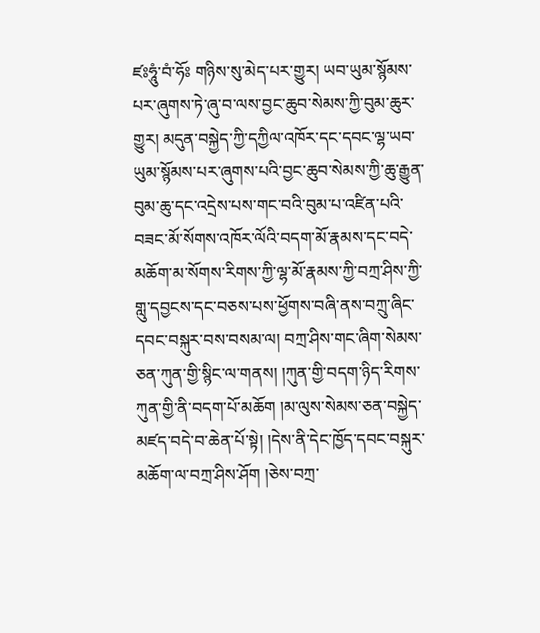ཛཿཧཱུཾ་བཾ་ཧོཿ གཉིས་སུ་མེད་པར་གྱུར། ཡབ་ཡུམ་སྙོམས་པར་ཞུགས་ཏེ་ཞུ་བ་ལས་བྱང་ཆུབ་སེམས་ཀྱི་བུམ་ཆུར་གྱུར། མདུན་བསྐྱེད་ཀྱི་དཀྱིལ་འཁོར་དང་དབང་ལྷ་ཡབ་ཡུམ་སྙོམས་པར་ཞུགས་པའི་བྱང་ཆུབ་སེམས་ཀྱི་ཆུ་རྒྱུན་བུམ་ཆུ་དང་འདྲེས་པས་གང་བའི་བུམ་པ་འཛིན་པའི་བཟང་མོ་སོགས་འཁོར་ལོའི་བདག་མོ་རྣམས་དང་བདེ་མཆོག་མ་སོགས་རིགས་ཀྱི་ལྷ་མོ་རྣམས་ཀྱི་བཀྲ་ཤིས་ཀྱི་གླུ་དབྱངས་དང་བཅས་པས་ཕྱོགས་བཞི་ནས་བཀྲུ་ཞིང་དབང་བསྐུར་བས་བསམ་ལ། བཀྲ་ཤིས་གང་ཞིག་སེམས་ཅན་ཀུན་གྱི་སྙིང་ལ་གནས། །ཀུན་གྱི་བདག་ཉིད་རིགས་ཀུན་གྱི་ནི་བདག་པོ་མཆོག །མ་ལུས་སེམས་ཅན་བསྐྱེད་མཛད་བདེ་བ་ཆེན་པོ་སྟེ། །དེས་ནི་དེང་ཁྱོད་དབང་བསྐུར་མཆོག་ལ་བཀྲ་ཤིས་ཤོག །ཅེས་བཀྲ་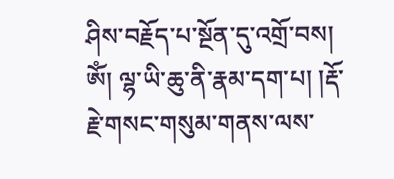ཤིས་བརྗོད་པ་སྔོན་དུ་འགྲོ་བས། ༀ། ལྷ་ཡི་ཆུ་ནི་རྣམ་དག་པ། །རྡོ་རྗེ་གསང་གསུམ་གནས་ལས་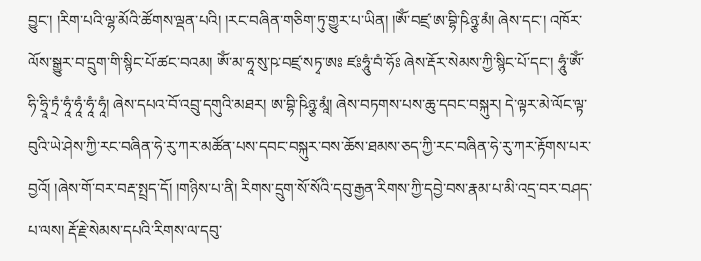བྱུང་། །རིག་པའི་ལྷ་མོའི་ཚོགས་ལྡན་པའི། །རང་བཞིན་གཅིག་ཏུ་གྱུར་པ་ཡིན། །ༀ་བཛྲ་ཨ་བྷི་ཥིཉྩ་མཾ། ཞེས་དང་། འཁོར་ལོས་སྒྱུར་བ་དྲུག་གི་སྙིང་པོ་ཚང་བའམ། ༀ་མ་ཧཱ་སུ་ཥ་བཛྲ་སཏྭ་ཨཿ ཛཿཧཱུཾ་བཾ་ཧོཿ ཞེས་རྡོར་སེམས་ཀྱི་སྙིང་པོ་དང་། ཧཱུཾ་ༀ་ཧི་ཧྲཱི་ཏྲཾ་ཧཱཾ་ཧཱཾ་ཧཱཾ་ཧཱཾ། ཞེས་དཔའ་བོ་འབྲུ་དགུའི་མཐར། ཨ་བྷི་ཥིཉྩ་མཱཾ། ཞེས་བཏགས་པས་ཆུ་དབང་བསྐུར། དེ་ལྟར་མེ་ལོང་ལྟ་བུའི་ཡེ་ཤེས་ཀྱི་རང་བཞིན་ཧེ་རུ་ཀར་མཚོན་པས་དབང་བསྐུར་བས་ཆོས་ཐམས་ཅད་ཀྱི་རང་བཞིན་ཧེ་རུ་ཀར་རྟོགས་པར་བྱའོ། །ཞེས་གོ་བར་བརྡ་སྤྲད་དོ། །གཉིས་པ་ནི། རིགས་དྲུག་སོ་སོའི་དབུ་རྒྱན་རིགས་ཀྱི་དབྱེ་བས་རྣམ་པ་མི་འདྲ་བར་བཤད་པ་ལས། རྡོ་རྗེ་སེམས་དཔའི་རིགས་ལ་དབུ་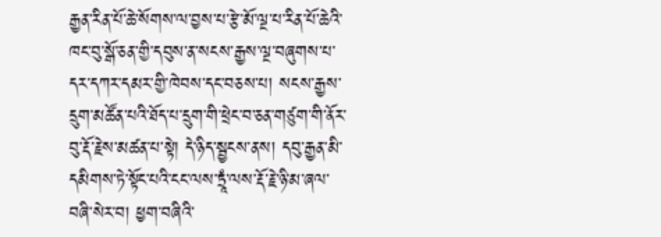རྒྱན་རིན་པོ་ཆེ་སོགས་ལ་བྱས་པ་རྩེ་མོ་ལྔ་པ་རིན་པོ་ཆེའི་ཁང་བུ་སྒོ་ཅན་གྱི་དབུས་ན་སངས་རྒྱས་ལྔ་བཞུགས་པ་དར་དཀར་དམར་གྱི་ཁེབས་དང་བཅས་པ། སངས་རྒྱས་དྲུག་མཚོན་པའི་ཐོད་པ་དྲུག་གི་ཕྲེང་བ་ཅན་གཙུག་གི་ནོར་བུ་རྡོ་རྗེས་མཚན་པ་སྟེ། དེ་ཉིད་སྦྱངས་ནས། དབུ་རྒྱན་མི་དམིགས་ཏེ་སྟོང་པའི་ངང་ལས་ཏྲཱཾ་ལས་རྡོ་རྗེ་ཉི་མ་ཞལ་བཞི་སེར་བ། ཕྱག་བཞིའི་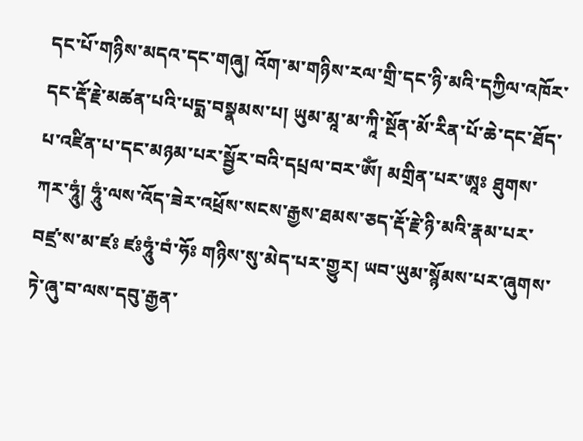དང་པོ་གཉིས་མདའ་དང་གཞུ། འོག་མ་གཉིས་རལ་གྲི་དང་ཉི་མའི་དཀྱིལ་འཁོར་དང་རྡོ་རྗེ་མཚན་པའི་པདྨ་བསྣམས་པ། ཡུམ་མཱ་མ་ཀཱི་སྔོན་མོ་རིན་པོ་ཆེ་དང་ཐོད་པ་འཛིན་པ་དང་མཉམ་པར་སྦྱོར་བའི་དཔྲལ་བར་ༀ། མགྲིན་པར་ཨཱཿ ཐུགས་ཀར་ཧཱུཾ། ཧཱུཾ་ལས་འོད་ཟེར་འཕྲོས་སངས་རྒྱས་ཐམས་ཅད་རྡོ་རྗེ་ཉི་མའི་རྣམ་པར་བཛྲ་ས་མ་ཛཿ ཛཿཧཱུཾ་བཾ་ཧོཿ གཉིས་སུ་མེད་པར་གྱུར། ཡབ་ཡུམ་སྙོམས་པར་ཞུགས་ཏེ་ཞུ་བ་ལས་དབུ་རྒྱན་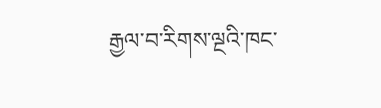རྒྱལ་བ་རིགས་ལྔའི་ཁང་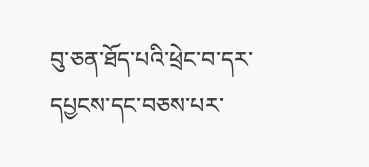བུ་ཅན་ཐོད་པའི་ཕྲེང་བ་དར་དཔྱངས་དང་བཅས་པར་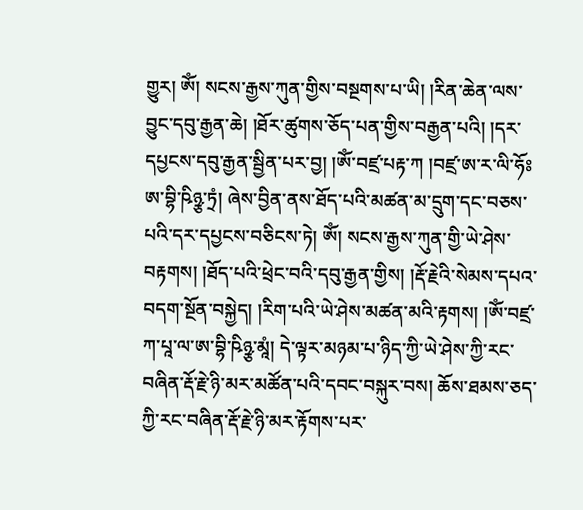གྱུར། ༀ། སངས་རྒྱས་ཀུན་གྱིས་བསྔགས་པ་ཡི། །རིན་ཆེན་ལས་བྱུང་དབུ་རྒྱན་ཆེ། །ཐོར་ཚུགས་ཅོད་པན་གྱིས་བརྒྱན་པའི། །དར་དཔྱངས་དབུ་རྒྱན་སྦྱིན་པར་བྱ། །ༀ་བཛྲ་པརྟ་ཀ །བཛྲ་ཨ་ར་ལི་ཧོཿ ཨ་བྷི་ཥིཉྩ་ཏྲཾ། ཞེས་བྱིན་ནས་ཐོད་པའི་མཚན་མ་དྲུག་དང་བཅས་པའི་དར་དཔྱངས་བཅིངས་ཏེ། ༀ། སངས་རྒྱས་ཀུན་གྱི་ཡེ་ཤེས་བརྟགས། །ཐོད་པའི་ཕྲེང་བའི་དབུ་རྒྱན་གྱིས། །རྡོ་རྗེའི་སེམས་དཔའ་བདག་སྔོན་བསྐྱེད། །རིག་པའི་ཡེ་ཤེས་མཚན་མའི་རྟགས། །ༀ་བཛྲ་ཀ་པཱ་ལ་ཨ་བྷི་ཥིཉྩ་མཱཾ། དེ་ལྟར་མཉམ་པ་ཉིད་ཀྱི་ཡེ་ཤེས་ཀྱི་རང་བཞིན་རྡོ་རྗེ་ཉི་མར་མཚོན་པའི་དབང་བསྐུར་བས། ཆོས་ཐམས་ཅད་ཀྱི་རང་བཞིན་རྡོ་རྗེ་ཉི་མར་རྟོགས་པར་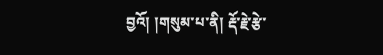བྱའོ། །གསུམ་པ་ནི། རྡོ་རྗེ་རྩེ་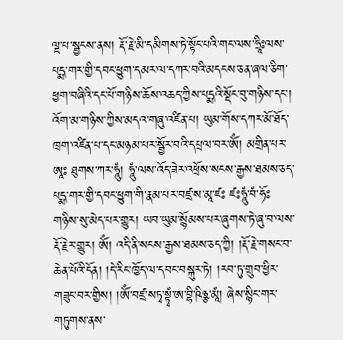ལྔ་པ་སྦྱངས་ནས། རྡོ་རྗེ་མི་དམིགས་ཏེ་སྟོང་པའི་གང་ལས་ཧྲཱིཿལས་པདྨ་གར་གྱི་དབང་ཕྱུག་དམར་ལ་དཀར་བའི་མདངས་ཅན་ཞལ་ཅིག་ཕྱག་བཞིའི་དང་པོ་གཉིས་ཆོས་འཆད་ཀྱིས་པདྨའི་སྡོང་བུ་གཉིས་དང་། འོག་མ་གཉིས་ཀྱིས་མདའ་གཞུ་འཛིན་པ། ཡུམ་གོས་དཀར་མོ་ཐོད་ཁྲག་འཛིན་པ་དང་མཉམ་པར་སྦྱོར་བའི་དཔྲལ་བར་ༀ། མགྲིན་པར་ཨཱཿ ཐུགས་ཀར་ཧཱུཾ། ཧཱུཾ་ལས་འོད་ཟེར་འཕྲོས་སངས་རྒྱས་ཐམས་ཅད་པདྨ་གར་གྱི་དབང་ཕྱུག་གི་རྣམ་པར་བཛྲ་ས་མཱ་ཛཿ ཛཿཧཱུཾ་བཾ་ཧོཿ གཉིས་སུ་མེད་པར་གྱུར། ཡབ་ཡུམ་སྙོམས་པར་ཞུགས་ཏེ་ཞུ་བ་ལས་རྡོ་རྗེར་གྱུར། ༀ། འདི་ནི་སངས་རྒྱས་ཐམས་ཅད་ཀྱི། །རྡོ་རྗེ་གསང་བ་ཆེན་པོའི་དོན། །དེ་རིང་ཁྱོད་ལ་དབང་བསྐུར་ཏེ། །རབ་ཏུ་གྲུབ་ཕྱིར་གཟུང་བར་གྱིས། །ༀ་བཛྲ་སཏྭ་སྟྭཾ་ཨ་བྷི་ཥིཉྩ་མཱཾ། ཞེས་སྙིང་གར་གཏུགས་ནས་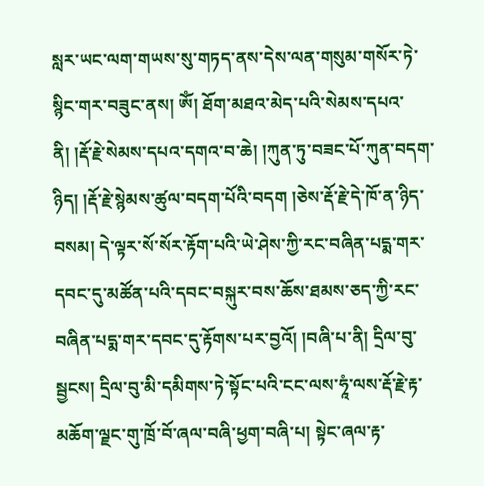སླར་ཡང་ལག་གཡས་སུ་གཏད་ནས་དེས་ལན་གསུམ་གསོར་ཏེ་སྙིང་གར་བཟུང་ནས། ༀ། ཐོག་མཐའ་མེད་པའི་སེམས་དཔའ་ནི། །རྡོ་རྗེ་སེམས་དཔའ་དགའ་བ་ཆེ། །ཀུན་ཏུ་བཟང་པོ་ཀུན་བདག་ཉིད། །རྡོ་རྗེ་སྙེམས་ཚུལ་བདག་པོའི་བདག །ཅེས་རྡོ་རྗེ་དེ་ཁོ་ན་ཉིད་བསམ། དེ་ལྟར་སོ་སོར་རྟོག་པའི་ཡེ་ཤེས་ཀྱི་རང་བཞིན་པདྨ་གར་དབང་དུ་མཚོན་པའི་དབང་བསྐུར་བས་ཆོས་ཐམས་ཅད་ཀྱི་རང་བཞིན་པདྨ་གར་དབང་དུ་རྟོགས་པར་བྱའོ། །བཞི་པ་ནི། དྲིལ་བུ་སྦྱངས། དྲིལ་བུ་མི་དམིགས་ཏེ་སྟོང་པའི་ངང་ལས་ཧཱཾ་ལས་རྡོ་རྗེ་རྟ་མཆོག་ལྗང་གུ་ཁྲོ་བོ་ཞལ་བཞི་ཕྱག་བཞི་པ། སྟེང་ཞལ་རྟ་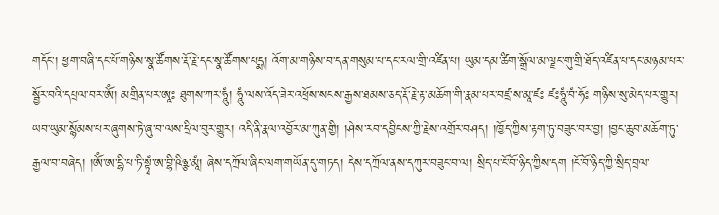གདོང་། ཕྱག་བཞི་དང་པོ་གཉིས་སྣ་ཚོགས་རྡོ་རྗེ་དང་སྣ་ཚོགས་པདྨ། འོག་མ་གཉིས་བ་དན་གསུམ་པ་དང་རལ་གྲི་འཛིན་པ། ཡུམ་དམ་ཚིག་སྒྲོལ་མ་ལྗང་གུ་གྲི་ཐོད་འཛིན་པ་དང་མཉམ་པར་སྦྱོར་བའི་དཔྲལ་བར་ༀ། མགྲིན་པར་ཨཱཿ ཐུགས་ཀར་ཧཱུཾ། ཧཱུཾ་ལས་འོད་ཟེར་འཕྲོས་སངས་རྒྱས་ཐམས་ཅད་རྡོ་རྗེ་རྟ་མཆོག་གི་རྣམ་པར་བཛྲ་ས་མཱ་ཛཿ ཛཿཧཱུཾ་བཾ་ཧོཿ གཉིས་སུ་མེད་པར་གྱུར། ཡབ་ཡུམ་སྙོམས་པར་ཞུགས་ཏེ་ཞུ་བ་ལས་དྲིལ་བུར་གྱུར། འདི་ནི་རྣལ་འབྱོར་མ་ཀུན་གྱི། །ཤེས་རབ་དབྱིངས་ཀྱི་རྗེས་འགྲོར་བཤད། །ཁྱོད་ཀྱིས་རྟག་ཏུ་བཟུང་བར་བྱ། །བྱང་ཆུབ་མཆོག་ཏུ་རྒྱལ་བ་བཞེད། །ༀ་ཨ་དྷི་པ་ཏི་སྟྭཾ་ཨ་བྷི་ཥིཉྩ་མཱཾ། ཞེས་དཀྲོལ་ཞིང་ལག་གཡོན་དུ་གཏད། དེས་དཀྲོལ་ནས་དཀུར་བཟུང་བ་ལ། སྲིད་པ་ངོ་བོ་ཉིད་ཀྱིས་དག །ངོ་བོ་ཉིད་ཀྱི་སྲིད་བྲལ་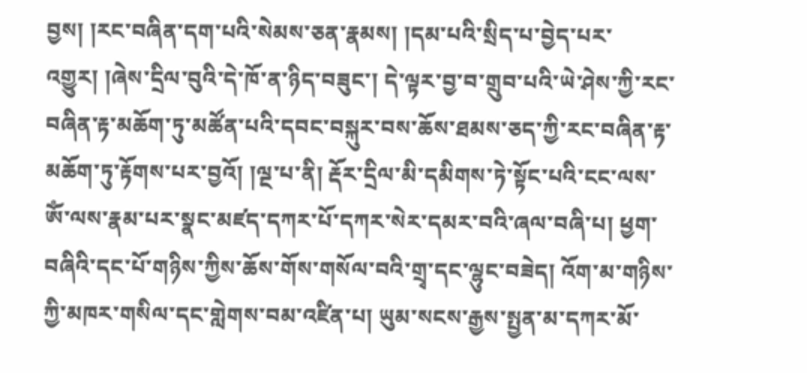བྱས། །རང་བཞིན་དག་པའི་སེམས་ཅན་རྣམས། །དམ་པའི་སྲིད་པ་བྱེད་པར་འགྱུར། །ཞེས་དྲིལ་བུའི་དེ་ཁོ་ན་ཉིད་བཟུང་། དེ་ལྟར་བྱ་བ་གྲུབ་པའི་ཡེ་ཤེས་ཀྱི་རང་བཞིན་རྟ་མཆོག་ཏུ་མཚོན་པའི་དབང་བསྐུར་བས་ཆོས་ཐམས་ཅད་ཀྱི་རང་བཞིན་རྟ་མཆོག་ཏུ་རྟོགས་པར་བྱའོ། །ལྔ་པ་ནི། རྡོར་དྲིལ་མི་དམིགས་ཏེ་སྟོང་པའི་ངང་ལས་ༀ་ལས་རྣམ་པར་སྣང་མཛད་དཀར་པོ་དཀར་སེར་དམར་བའི་ཞལ་བཞི་པ། ཕྱག་བཞིའི་དང་པོ་གཉིས་ཀྱིས་ཆོས་གོས་གསོལ་བའི་གྲྭ་དང་ལྷུང་བཟེད། འོག་མ་གཉིས་ཀྱི་མཁར་གསིལ་དང་གླེགས་བམ་འཛིན་པ། ཡུམ་སངས་རྒྱས་སྤྱན་མ་དཀར་མོ་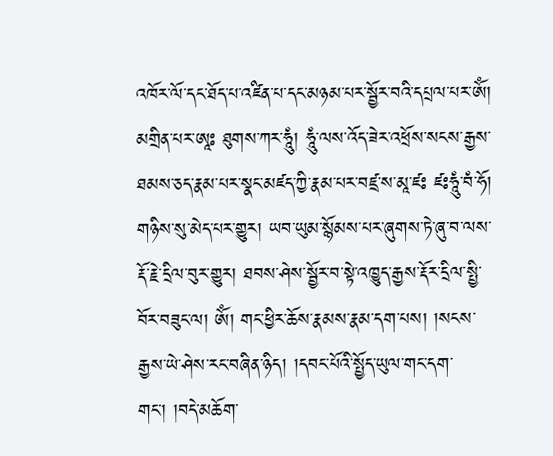འཁོར་ལོ་དང་ཐོད་པ་འཛིན་པ་དང་མཉམ་པར་སྦྱོར་བའི་དཔྲལ་པར་ༀ། མགྲིན་པར་ཨཱཿ ཐུགས་ཀར་ཧཱུཾ། ཧཱུཾ་ལས་འོད་ཟེར་འཕྲོས་སངས་རྒྱས་ཐམས་ཅད་རྣམ་པར་སྣང་མཛད་ཀྱི་རྣམ་པར་བཛྲ་ས་མཱ་ཛཿ ཛཿཧཱུཾ་བཾ་ཧོ། གཉིས་སུ་མེད་པར་གྱུར། ཡབ་ཡུམ་སྙོམས་པར་ཞུགས་ཏེ་ཞུ་བ་ལས་རྡོ་རྗེ་དྲིལ་བུར་གྱུར། ཐབས་ཤེས་སྦྱོར་བ་སྟེ་འཁྱུད་རྒྱས་རྡོར་དྲིལ་སྤྱི་བོར་བཟུང་ལ། ༀ། གང་ཕྱིར་ཆོས་རྣམས་རྣམ་དག་པས། །སངས་རྒྱས་ཡེ་ཤེས་རང་བཞིན་ཉིད། །དབང་པོའི་སྤྱོད་ཡུལ་གང་དག་གང་། །བདེ་མཆོག་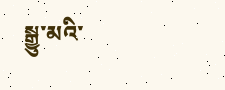སྒྱུ་མའི་